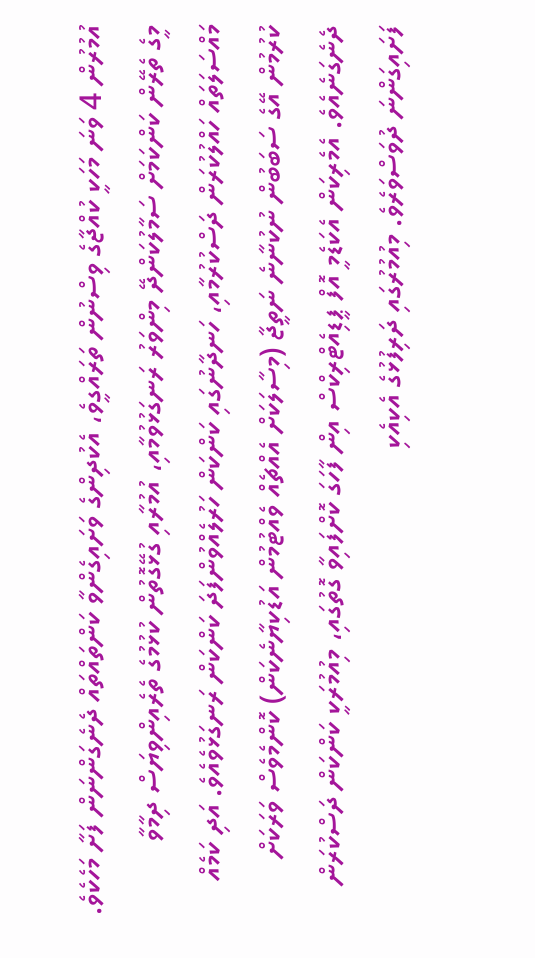އުމުރުން 4 ވަނަ މަހަކީ ކުއްޖާގެ ވިސްނުން ތަރައްގީވެ، އެކުދިންގެ ވަށައިގެންވާ ކަންތައްތައް ދެނެގަންނަން ފަށާ މަހެކެވެ. މީގެ ތެރޭން ކަންކަމަށް ސަމާލުކަންދޭ މިންވަރު ރަނގަޅުވުމާއި، އުމުރާއި ގުޅޭގޮތުން ކުޅުމުގެ ތެރެއިންވިޔަސް ދިމާވާ މައްސަލަތައް ހައްލުކުރަން ދަސްކުރުމާއި، ހަނދާނުގައި ކަންކަން ހަރުލެއްވުންފަދަ ކަންކަން ރަނގަޅުވެއެވެ. އަދި ކަމެއް ކުރުމުން އޭގެ ސަބަބުން ނުކުނާނެ ނަތީޖާ (މިސާލަކަށް އެއްޗެއް ވެއްޓުމުން އަޑުކިޔާނެކަން) ކޮންމެވެސް ވަރަކަށް ދެނެގަނެއެވެ. އެމެރިކަން އެކަޑެމީ އޮފް ޕީޑިއެޓްރިކްސް އިން ފާހަގަ ކޮށްފައިވާ ގޮތުގައި، މިއުމުރަކީ ކަންކަން ދަސްކުރަން ފަށައިގަންނަ ދުވަސްވަރެވެ. މިއުމުރުގައި ދަރިފުޅުގެ އެކިއެކި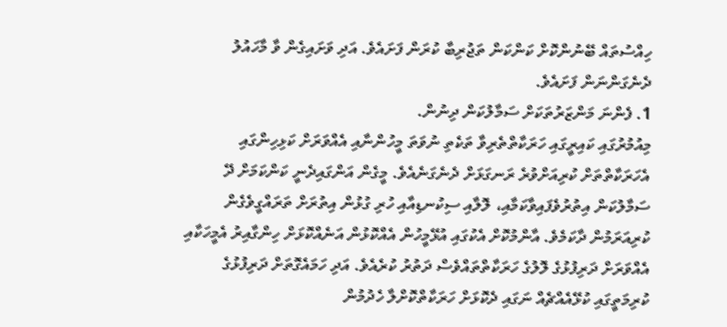ހިއްސުތައް ބޭނުންކޮށް ކަންކަން ތަޖުރިބާ ކުރަން ފަށައެވެ. އަދި ވަށައިގެން ވާ މާހައުލު ދެނެގަންނަން ފަށައެވެ.
1. ފެންނަ މަންޒަރުތަކަށް ސަމާލުކަން ދިނުން.
މިއުމުރުގައި ކައިރީގައި ހަރަކާތްތެރިވާ ތަކެތި ނުވަތަ މީހުންނާއި އެއްވަރަށް ކަޅިހިންގައި އެހަރަކާތްތަށް ކުރިއަށްވުރެ ރަނގަޅަށް ދެނެގަނެއެވެ. މީގެން އަންގައިދެނީ ކަންކަމަށް ދޭ ސަމާލުކަން އިތުރުވެފައިވާކަމާއި، ލޮލާއި ސިކުނޑިއާއި ހުރި ގުޅުން އިތުރަށް ތަރައްގީވެގެން ކުރިއަރަމުން ދާކަމެވެ. އާންމުކޮށް އެކުގައި އުޅޭމީހުން އެއްކޮޅުން އަނެއްކޮޅަށް ހިންގާއިރު އެމީހަކާއި އެއްވަރަށް ދަރިފުޅުގެ ލޮލުގެ ހަރަކާތްތައްވެސް ދަތުރު ކުރެއެވެ. އަދި ހަމައެގޮތަށް ދަރިފުޅުގެ ކުރިމަތީގައި ކުޅޭއެއްޗެއް ނަގައި ދެކޮޅަށް ހަރަކާތްކޮށްލާ ހެދުމުން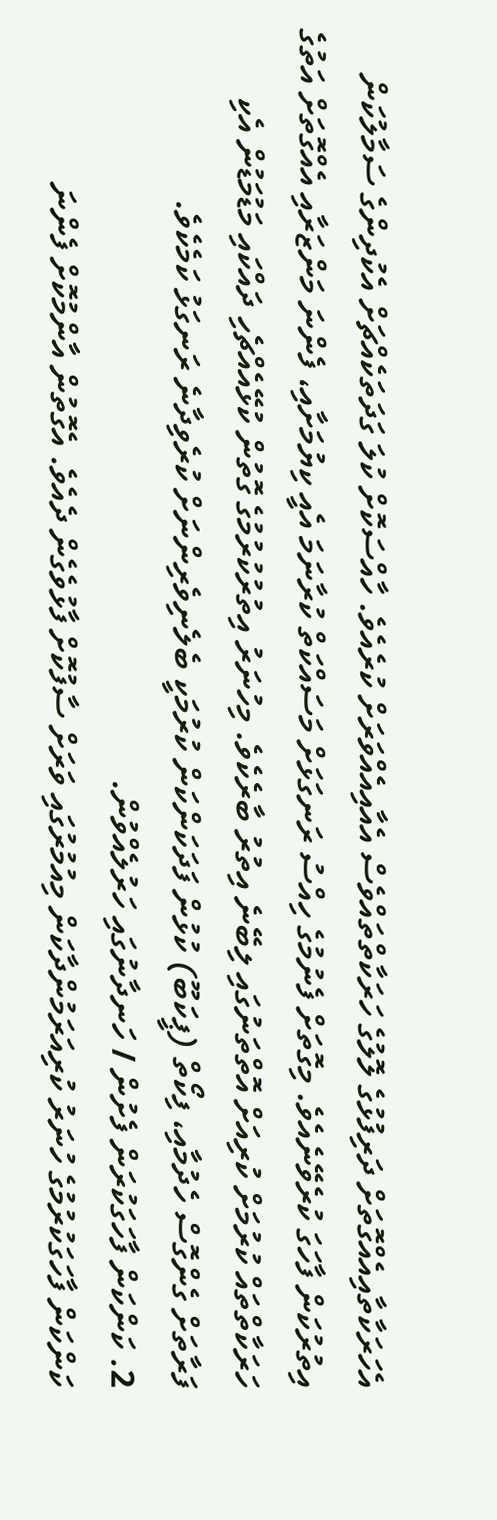އެހަރަކާތާއިއެއްގޮތަށް ދަރިފުޅުގެ ލޮލުގެ ހަރަކާތްތައްވެސް އެއާއިއެއްވަރަށް ކުރެއެވެ. ހާއްސަކޮށް ކުލަ ގަދަތަކެއްޗަށް އެކުދިންގެ ސަމާލުކަން އިތުރުކަން ފާހަގަ ކުރެވޭނެއެވެ. މިގޮތަށް ފެނުމުގެ ހިއްސު ރަނގަޅަށް މަސައްކަތް ކުރާނަމަ އެއީ ކިޔުމަށާއި، ފެންނަ މަންޒަރާއި އެއްގޮތަށް އަތުގެ ހަރަކާތްތައް ކުރުމަށް ކުރިއަށް އޮތްތަނުގައި ލިބޭނެ އިތުރު ބާރެކެވެ. މިހުނަރު އިތުރުކުރުމުގެ ގޮތުން ކުޅޭއެއްޗެހި ދައްކައި މަޑުމަޑުން އެކި ފަރާތަށް ގެންގޮސް ހެދުމާއި، ފިކޯތް (ޕީކަބޫ) ކުޅުން ފަދަކަންކަން ކުރުމަކީ ބެލެނިވެރިންނަށް ކުރެވިދާނެ ރަނގަޅު ކަމެކެވެ.
2. ކަންކަން ފާހަގަކުރަން ފެށުން / ހަނދާނުގައި ހަރުލެއްވުން.
ކަންކަން ފާހަގަކުރުމުގެ ހުނަރު ކުރިއަރަމުންދާކަން މިއުމުރުގައި ވަރަށް ސާފުކޮށް ފާޅުވެގެން ދެއެވެ. އެގޮތުން އާންމުކޮށް ފެންނަ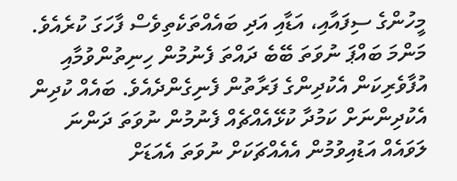މީހުންގެ ސިފައާއި، އަޑާއި އަދި ބައެއްތަކެތިވެސް ފާހަގަ ކުރެއެވެ. މަންމަ ބައްޕަ ނުވަތަ ބޭބެ ދައްތަ ފެނުމުން ހިނިތުންވުމާއި އުފާވެރިކަން އެކުދިންގެ ފަރާތުން ފެނިގެންދެއެވެ. ބައެއް ކުދިން އެކުދިންނަށް ކަމުދާ ކުޅޭއެއްޗެއް ފެނުމުން ނުވަތަ ދަންނަ ލަވައެއް އަޑުއިވުމުން އެއެއްޗަކަށް ނުވަތަ އެއަޑަށް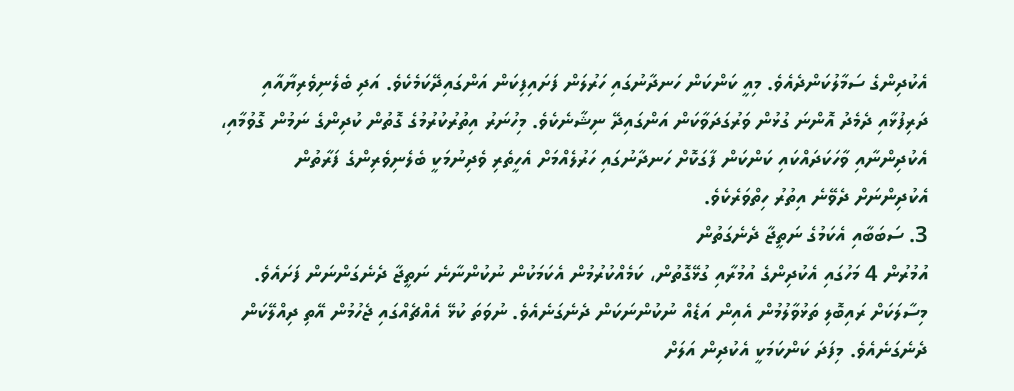އެކުދިންގެ ސަމާލުކަންދެއެވެ. މިއީ ކަންކަން ހަނދާނުގައި ހަރުލަން ފަށައިފިކަން އަންގައިދޭކަމެކެވެ. އަދި ބެލެނިވެރިޔާއާއި ދަރިފުޅާއި ދެމެދު އޮންނަ ގުޅުން ވަރުގަދަވާކަން އަންގައިދޭ ނިޝާނެކެވެ. މިހުނަރު އިތުރުކުރުމުގެ ގޮތުން ކުދިންގެ ނަމުން ގޮވުމާއި، އެކުދިންނާއި ވާހަކަދައްކައި ކަންކަން ފާގަކޮށް ހަނދާނުގައި ހަރުލެއްމަށް އެހީތެރި ވެދިނުމަކީ ބެލެނިވެރިންގެ ފަރާތުން އެކުދިންނަށް ދެވޭނެ އިތުރު ހިތްވަރެކެވެ.
3. ސަބަބާއި އެކަމުގެ ނަތީޖާ ދެނެގަތުން
އުމުރުން 4 މަހުގައި އެކުދިންގެ އުމުރާއި ގުޅޭގޮތުން، ކަމެއްކުރުމުން އެކަމަކުން ނުކުންނާނެ ނަތީޖާ ދެނެގަންނަން ފަށައެވެ. މިސާލަކަށް ރައިބޮލި ތަޅުވާލުމުން އެއިން އަޑެއް ނުކުންނަކަން ދެނެގަނެއެވެ. ނުވަތަ ކުޅޭ އެއްޗެއްގައި ޖެހުމުން އޭތި ދިއްލޭކަން ދެނެގަނެއެވެ. މިފަދަ ކަންކަމަކީ އެކުދިން އަލަށް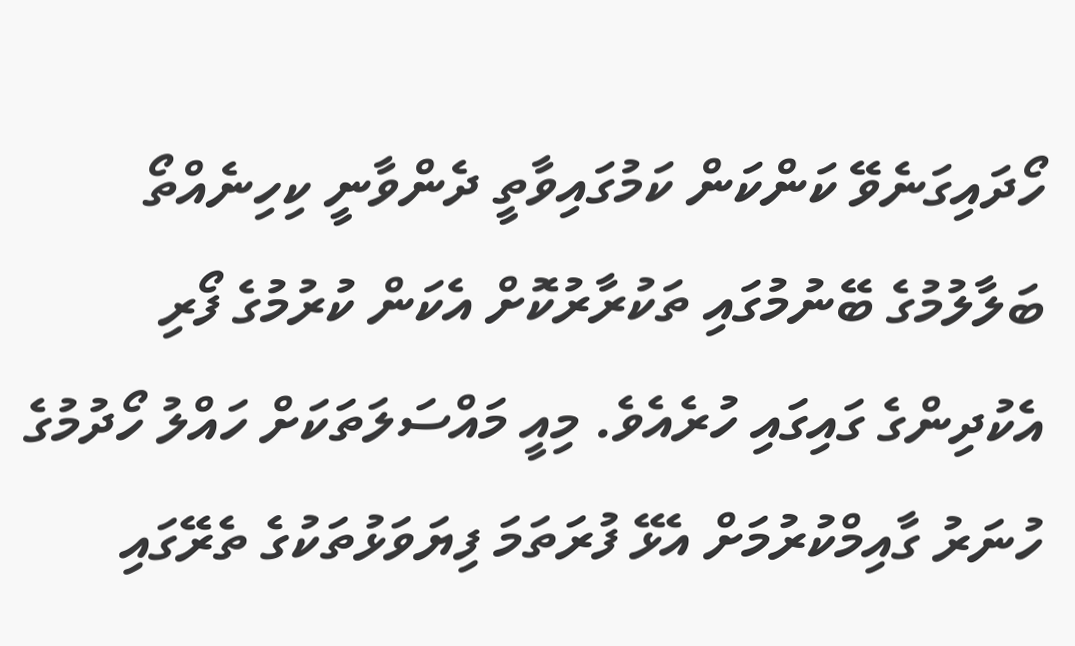ހޯދައިގަނެވޭ ކަންކަން ކަމުގައިވާތީ ދެންވާނީ ކިހިނެއްތޯ ބަލާލުމުގެ ބޭނުމުގައި ތަކުރާރުކޮށް އެކަން ކުރުމުގެ ފޯރި އެކުދިންގެ ގައިގައި ހުރެއެވެ. މިއީ މައްސަލަތަކަށް ހައްލު ހޯދުމުގެ ހުނަރު ގާއިމްކުރުމަށް އެޅޭ ފުރަތަމަ ފިޔަވަޅުތަކުގެ ތެރޭގައި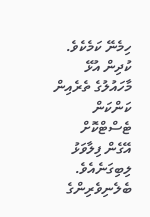ހިމެނޭ ކަމެކެވެ. ކުދިން އުޅޭ މާހައުލުގެ ތެރެއިން ކަންކަން ޓެސްޓްކޮށް އޭގެން ފިލާވަޅު ލިބިގަނެއެވެ. ބެލެނިވެރިންގެ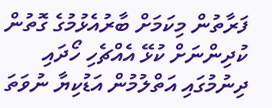ފަރާތުން މިކަމަށް ބާރުއެޅުމުގެ ގޮތުން ކުދިންނަށް ކުޅޭ އެއްޗެހި ހޯދައި ދިނުމުގައި އަތްލުމުން އަޑުކިޔާ ނުވަތަ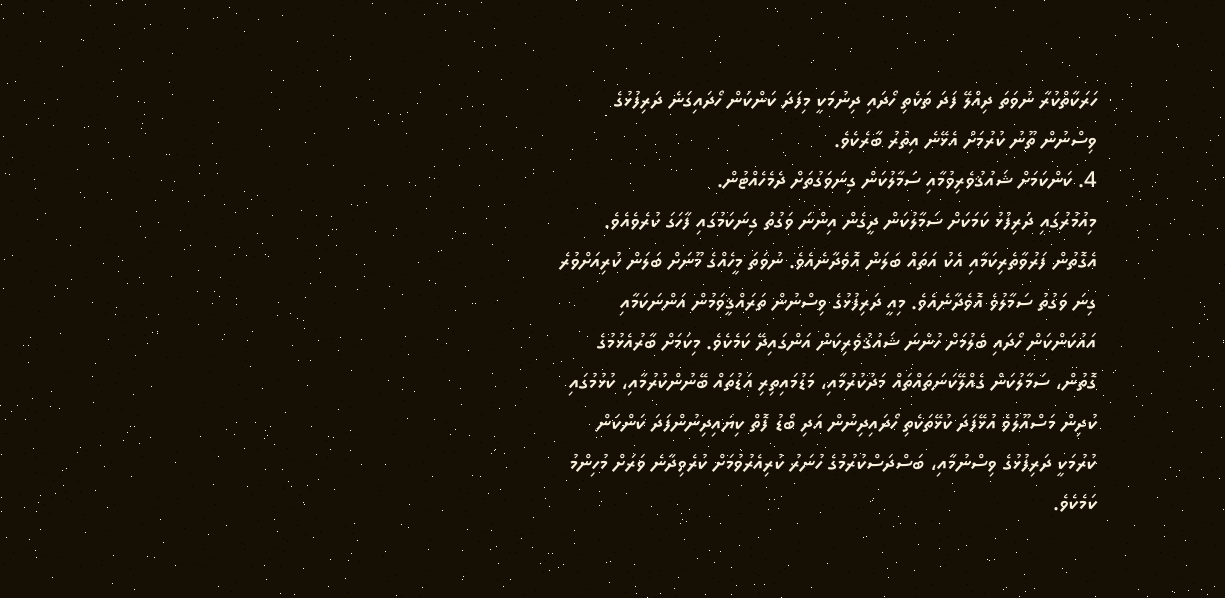ހަރަކާތްކުރާ ނުވަތަ ދިއްލޭ ފަދަ ތަކެތި ހޯދައި ދިނުމަކީ މިފަދަ ކަންކަން ހޯދައިގަނެ ދަރިފުޅުގެ ވިސްނުން ތޫނު ކުރުމަށް އެޅޭނެ އިތުރު ބާރެކެވެ.
4. ކަންކަމަށް ޝައުޤުވެރިވުމާއި ސަމާލުކަން ގިނަވަގުތަށް ދެމެހެއްޓުން.
މިއުމުރުގައި ދަރިފުޅު ކަމަކަށް ސަމާލުކަން ދީގެން އިންނަ ވަގުތު ގިނަކަމުގައި ފާހަގަ ކުރެވެއެވެ. އެގޮތުން ފަރުވާތެރިކަމާއި އެކު އަތައް ބަލަން އޮވެދާނެއެވެ. ނުވަތަ މީހެއްގެ މޫނަށް ބަލަން ކުރިއަށްވުރެ ގިނަ ވަގުތު ސަމާލުވެ އޮވެދާނެއެވެ. މިއީ ދަރިފުޅުގެ ވިސްނުން ތަރައްޤީވަމުން އަންނަކަމާއި އައުކަންކަން ހޯދައި ބެލުމަށް ހުންނަ ޝައުޤުވެރިކަން އަންގައިދޭ ކަމެކެވެ. މިކަމަށް ބާރުއެޅުމުގެ ގޮތުން، ސަމާލުކަން ގެއްލޭކަނަތައްތައް މަދުކުރުމާއި، މަޑުމައިތިރި އަޑުތައް ބޭނުންކުރުމާއި، ކުޅުމުގައި ކުދިން މަސްއޫލުވެ އުޅޭފަދަ ކުޅޭތަކެތި ހޯދައިދިނުން އަދި ބޯޑު ފޮތް ކިޔައިދިނުންފަދަ ކަންކަން ކުރުމަކީ ދަރިފުޅުގެ ވިސްނުމާއި، ބަސްދަސްކުރުމުގެ ހުނަރު ކުރިއެރުވުމަށް ކުރެވިދާނެ ވަރަށް މުހިންމު ކަމެކެވެ.